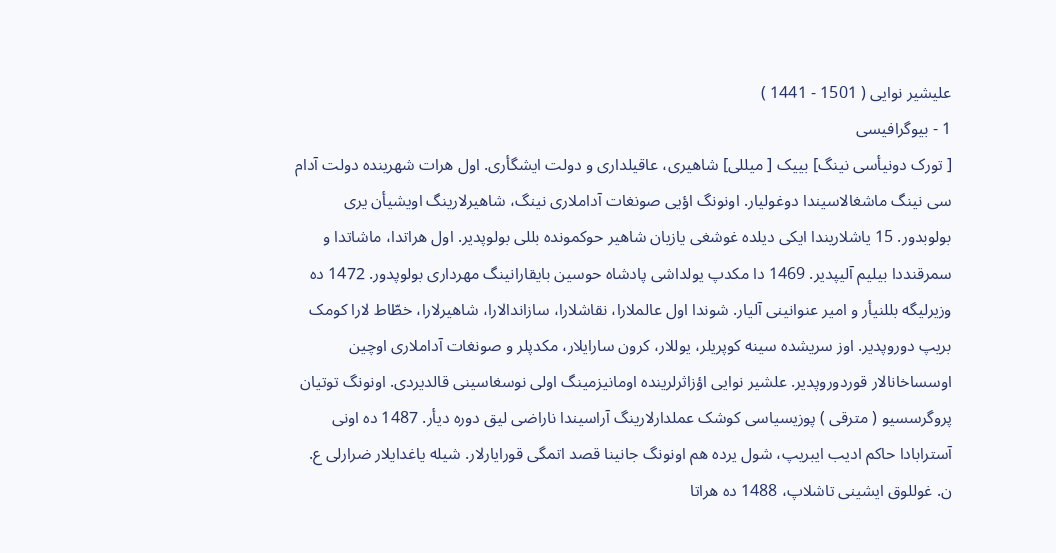علیشیر نوایی ( 1501 - 1441 )
1 - بیوگرافیسی
[ تورک دونیأسی نینگ] بییک [ میللی] شاهیری، عاقیلداری و دولت ایشگأری. اول هرات شهرینده دولت آدام سی نینگ ماشغالاسیندا دوغولیار. اونونگ اؤیی صونغات آداملاری نینگ، شاهیرلارینگ اویشیأن یری بولوبدور. 15 یاشلاریندا ایکی دیلده غوشغی یازیان شاهیر حوکمونده بللی بولوپدیر. اول هراتدا، ماشاتدا و سمرقنددا بیلیم آلیپدیر. 1469 دا مکدپ یولداشی پادشاه حوسین بایقارانینگ مهرداری بولوپدور. 1472 ده وزیرلیگه بللنیأر و امیر عنوانینی آلیار. شوندا اول عالملارا، نقاشلارا، سازاندالارا، شاهیرلارا، خطّاط لارا کومک بریپ دوروپدیر. اوز سریشده سینه کوپریلر، یوللار، کرون سارایلار، مکدپلر و صونغات آداملاری اوچین اوسساخانالار قوردوروپدیر. علشیر نوایی اؤزاثرلرینده اومانیزمینگ اولی نوسغاسینی قالدیردی. اونونگ توتیان پروگرسسیو ( مترقی ) پوزیسیاسی کوشک عملدارلارینگ آراسیندا ناراضی لیق دوره دیأر. 1487 ده اونی آسترابادا حاکم ادیب ایبریپ، شول یرده هم اونونگ جانینا قصد اتمگی قورایارلار. شیله یاغدایلار ضرارلی ع. ن. غوللوق ایشینی تاشلاپ، 1488 ده هراتا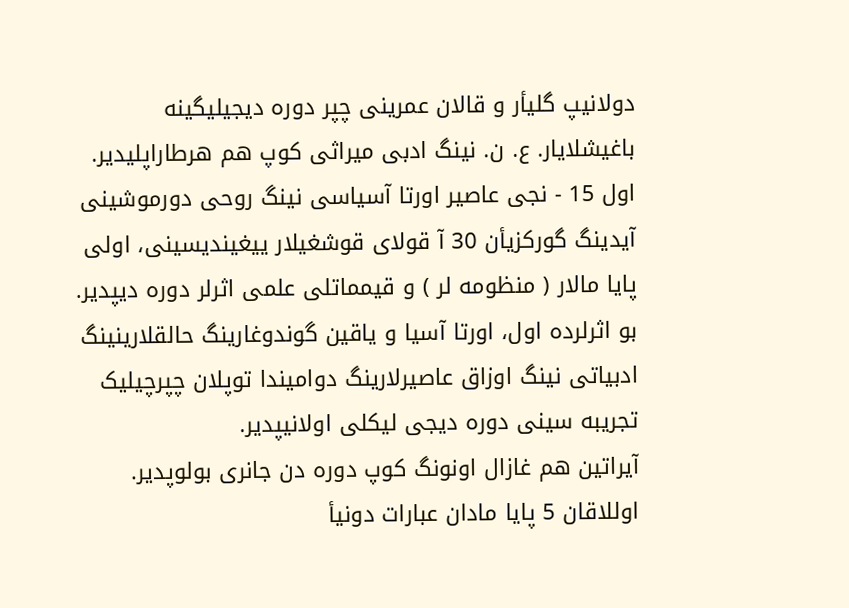دولانیپ گلیأر و قالان عمرینی چپر دوره دیجیلیگینه باغیشلایار. ع. ن. نینگ ادبی میراثی کوپ هم هرطاراپلیدیر. اول 15 - نجی عاصیر اورتا آسیاسی نینگ روحی دورموشینی آیدینگ گورکزیأن 30 آ قولای قوشغیلار ییغیندیسینی، اولی پایا مالار ( منظومه لر ) و قیمماتلی علمی اثرلر دوره دیپدیر. بو اثرلرده اول، اورتا آسیا و یاقین گوندوغارینگ حالقلارینینگ ادبیاتی نینگ اوزاق عاصیرلارینگ دوامیندا توپلان چپرچیلیک تجریبه سینی دوره دیجی لیکلی اولانیپدیر.
آیراتین هم غازال اونونگ کوپ دوره دن جانری بولوپدیر. اوللاقان 5 پایا مادان عبارات دونیأ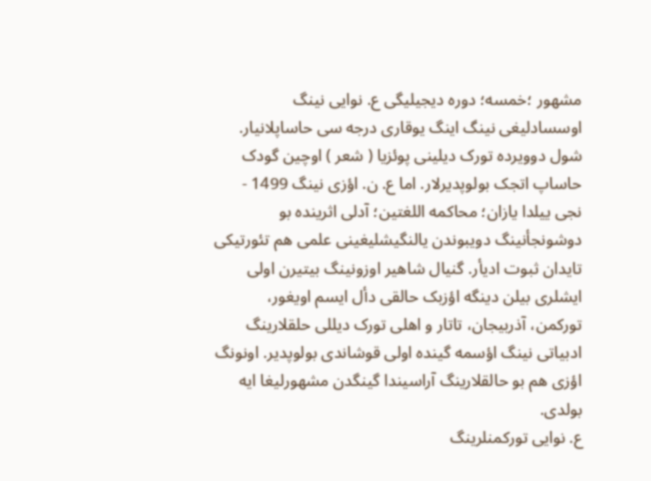مشهور ؛خمسه؛ دوره دیجیلیگی ع. نوایی نینگ اوسسادلیغی نینگ اینگ یوقاری درجه سی حاساپلانیار.
شول دوویرده تورک دیلینی پوئزیا ( شعر ) اوچین گودک حاساپ اتجک بولوپدیرلار. اما ع. ن. اؤزی نینگ 1499 - نجی ییلدا یازان؛ محاکمه اللغتین؛ آدلی اثرینده بو دوشونجأنینگ دویبوندن یالنگیشلیغینی علمی هم تئورتیکی تایدان ثبوت ادیأر. گنیال شاهیر اوزونینگ بیتیرن اولی ایشلری بیلن دینگه اؤزبک حالقی دأل ایسم اویغور، تورکمن، آذربیجان، تاتار و اهلی تورک دیللی حلقلارینگ ادبیاتی نینگ اؤسمه گینده اولی قوشاندی بولوپدیر. اونونگ اؤزی هم بو حالقلارینگ آراسیندا گینگدن مشهورلیغا ایه بولدی.
ع. نوایی تورکمنلرینگ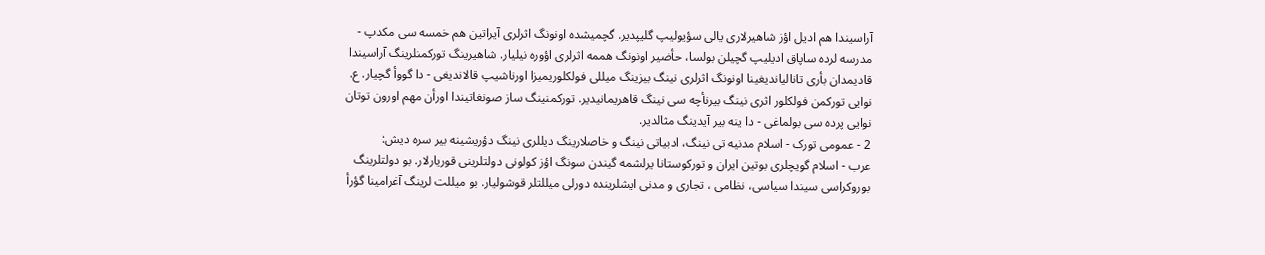آراسیندا هم ادیل اؤز شاهیرلاری یالی سؤیولیپ گلیپدیر. گچمیشده اونونگ اثرلری آیراتین هم خمسه سی مکدپ - مدرسه لرده ساپاق ادیلیپ گچیلن بولسا، حأضیر اونونگ هممه اثرلری اؤوره نیلیار. شاهیرینگ تورکمنلرینگ آراسیندا قادیمدان بأری تانالیاندیغینا اونونگ اثرلری نینگ بیزینگ میللی فولکلوریمیزا اورناشیپ قالاندیغی - دا گووأ گچیار. ع. نوایی تورکمن فولکلور اثری نینگ بیرنأچه سی نینگ قاهریمانیدیر. تورکمنینگ ساز صونغاتیندا اورأن مهم اورون توتان نوایی پرده سی بولماغی - دا ینه بیر آیدینگ مثالدیر.
2 - عمومی تورک - اسلام مدنیه تی نینگ، ادبیاتی نینگ و خاصلارینگ دیللری نینگ دؤریشینه بیر سره دیش:
عرب - اسلام گویچلری بوتین ایران و تورکوستانا یرلشمه گیندن سونگ اؤز کولونی دولتلرینی قوریارلار. بو دولتلرینگ بوروکراسی سیندا سیاسی، نظامی ، تجاری و مدنی ایشلرینده دورلی میللتلر قوشولیار. بو میللت لرینگ آغرامینا گؤرأ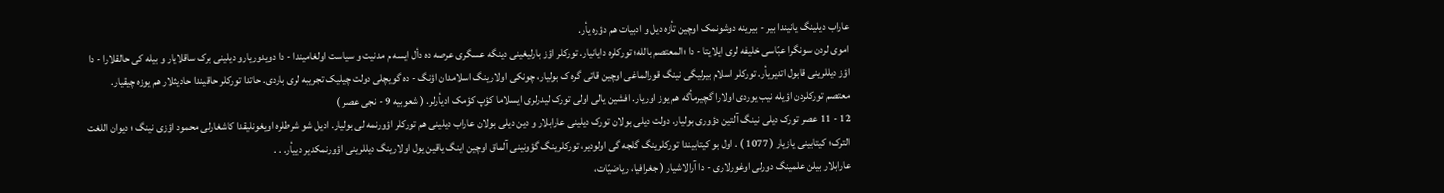عاراب دیلینگ یانیندا بیر - بیرینه دوشونمک اوچین تأزه دیل و ادبیات هم دؤره یأر.
اموی لردن سونگرا عبّاسی خلیفه لری ایلایتا - دا ؛المعتصم بالله؛ تورکلره دایانیار. تورکلر اؤز بارلیغینی دینگه عسگری عرصه ده دأل ایسه م مدنیت و سیاست اولغامیندا - دا دویدوریارو دیلینی برک ساقلایار و بیله کی حالقلارا - دا اؤز دیللرینی قابول اتدیریأر. تورکلر اسلام بیرلیگی نینگ قورالماغی اوچین قاتی گره ک بولیار، چونکی اولارینگ اسلامدان اؤنگ - ده گویچلی دولت چیلیک تجریبه لری باردی. حاتدا تورکلر حاقیندا حادیثلار هم یوزه چیقیار. معتصم تورکلردن اؤیله نیب یوردی اولارا گچیرمأگه هم یوز اوریار. افشین یالی اولی تورک لیدرلری ایسلاما کؤپ کؤمک ادیأرلر. ( شعوبیه 9 - نجی عصر )
12 - 11 عصر تورک دیلی نینگ آلتین دؤوری بولیار. دولت دیلی بولان تورک دیلینی عارابلار و دین دیلی بولان عاراب دیلینی هم تورکلر اؤورنمه لی بولیار. ادیل شو شرطلره اویغونلیقدا کاشغارلی محمود اؤزی نینگ ؛ دیوان اللغت الترک؛ کیتابینی یازیار ( 1077 ) . اول بو کیتابیندا تورکلرینگ گلجه گی اولودیر، تورکلرینگ گؤونینی آلماق اوچین اینگ یاقین یول اولارینگ دیللرینی اؤورنمکدیر دییأر. . .
عارابلار بیلن علمینگ دورلی اوغورلاری - دا آرالاشیار ( جغرافیا، ریاضیّات،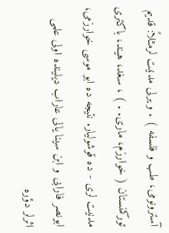آسترونومی، طب و فلسفه ) . و یرلی مدنیت لرمثلاً: قدیم تورکمنستان ( خوارزم، ماری. . ) ، سغد، هیند، باکتری مدنیت لری - ده قوشولیار. نتیجه ده ابو موسی خوارزمی، ابونصر فارابی و ابن سینا یالی عاراب دیلینده اولی علمی اثرلر دؤره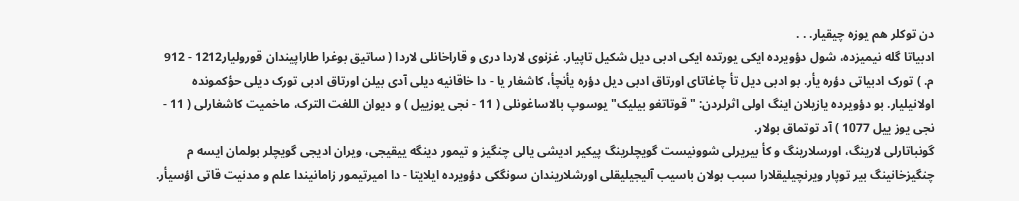دن توکلر هم یوزه چیقیار. . .
ادبیاتا گله نیمیزده، شول دؤویرده ایکی یورتده ایکی ادبی دیل شکیل تاپیار. غزنوی لاردا دری و قاراخانلی لاردا ( ساتیق بوغرا طاراپیندان قورولیار1212 - 912 م. ) تورک ادبیاتی دؤره یأر. بو ادبی دیل تأ چاغاتای اورتاق ادبی دیل دؤره یأنچأ، کاشغار یا - دا خاقانیه دیلی آدی بیلن اورتاق ادبی تورک دیلی حؤکمونده اولانیلیار. بو دؤویرده یازیلان اینگ اولی اثرلردن: " قوتاتغو بیلیک" یوسوپ بالاساغونلی ( 11 - نجی یوزییل ) و دیوان اللغت الترک، ماخمیت کاشغارلی ( 11 - نجی یوز ییل 1077 ) آد توتماق بولار.
گونباتارلی لارینگ، اورسلارینگ و کأ بیریرلی شوونیست گویچلرینگ پیکیر ادیشی یالی چنگیز و تیمور دینگه ییقیجی، ویران ادیجی گویچلر بولمان ایسه م چنگیزخانینگ بیر توپار ویرنچیلیقلارا سبب بولان باسیب آلیجیلیقلی اورشلاریندان سونگکی دؤویرده ایلایتا - دا امیرتیمور زامانیندا علم و مدنیت قاتی اؤسیأر.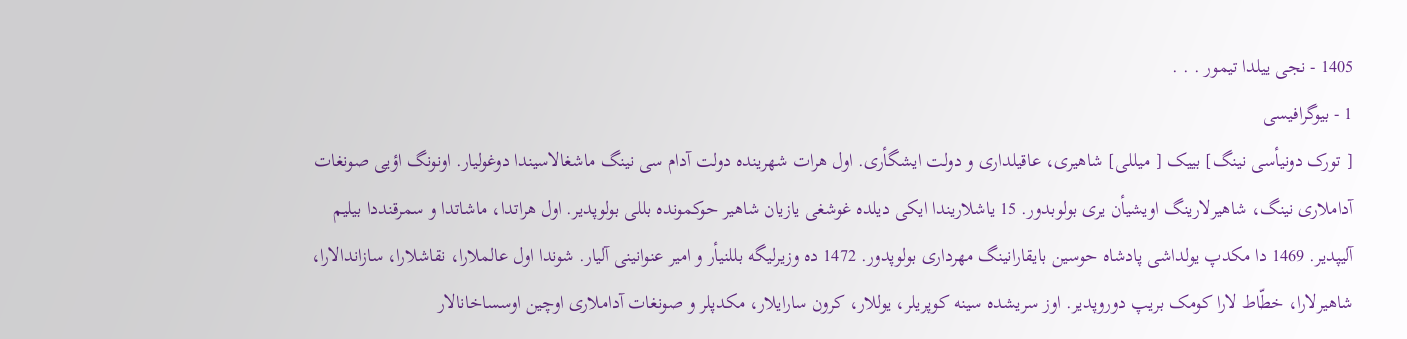1405 - نجی ییلدا تیمور . . .
1 - بیوگرافیسی
[ تورک دونیأسی نینگ] بییک [ میللی] شاهیری، عاقیلداری و دولت ایشگأری. اول هرات شهرینده دولت آدام سی نینگ ماشغالاسیندا دوغولیار. اونونگ اؤیی صونغات آداملاری نینگ، شاهیرلارینگ اویشیأن یری بولوبدور. 15 یاشلاریندا ایکی دیلده غوشغی یازیان شاهیر حوکمونده بللی بولوپدیر. اول هراتدا، ماشاتدا و سمرقنددا بیلیم آلیپدیر. 1469 دا مکدپ یولداشی پادشاه حوسین بایقارانینگ مهرداری بولوپدور. 1472 ده وزیرلیگه بللنیأر و امیر عنوانینی آلیار. شوندا اول عالملارا، نقاشلارا، سازاندالارا، شاهیرلارا، خطّاط لارا کومک بریپ دوروپدیر. اوز سریشده سینه کوپریلر، یوللار، کرون سارایلار، مکدپلر و صونغات آداملاری اوچین اوسساخانالار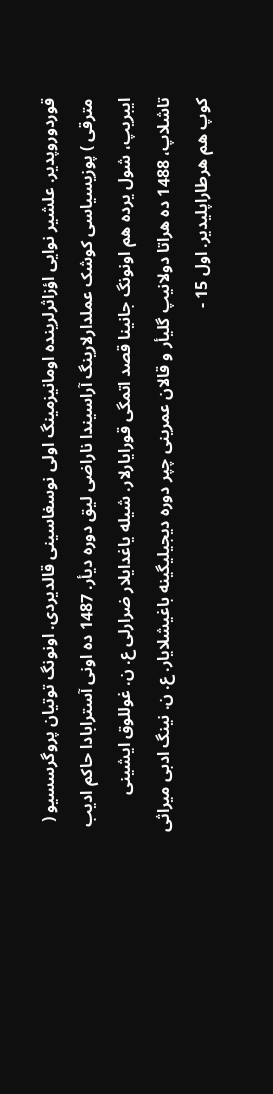قوردوروپدیر. علشیر نوایی اؤزاثرلرینده اومانیزمینگ اولی نوسغاسینی قالدیردی. اونونگ توتیان پروگرسسیو ( مترقی ) پوزیسیاسی کوشک عملدارلارینگ آراسیندا ناراضی لیق دوره دیأر. 1487 ده اونی آسترابادا حاکم ادیب ایبریپ، شول یرده هم اونونگ جانینا قصد اتمگی قورایارلار. شیله یاغدایلار ضرارلی ع. ن. غوللوق ایشینی تاشلاپ، 1488 ده هراتا دولانیپ گلیأر و قالان عمرینی چپر دوره دیجیلیگینه باغیشلایار. ع. ن. نینگ ادبی میراثی کوپ هم هرطاراپلیدیر. اول 15 -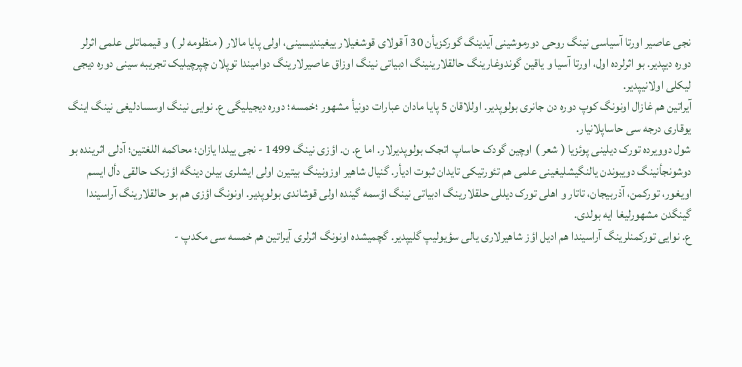نجی عاصیر اورتا آسیاسی نینگ روحی دورموشینی آیدینگ گورکزیأن 30 آ قولای قوشغیلار ییغیندیسینی، اولی پایا مالار ( منظومه لر ) و قیمماتلی علمی اثرلر دوره دیپدیر. بو اثرلرده اول، اورتا آسیا و یاقین گوندوغارینگ حالقلارینینگ ادبیاتی نینگ اوزاق عاصیرلارینگ دوامیندا توپلان چپرچیلیک تجریبه سینی دوره دیجی لیکلی اولانیپدیر.
آیراتین هم غازال اونونگ کوپ دوره دن جانری بولوپدیر. اوللاقان 5 پایا مادان عبارات دونیأ مشهور ؛خمسه؛ دوره دیجیلیگی ع. نوایی نینگ اوسسادلیغی نینگ اینگ یوقاری درجه سی حاساپلانیار.
شول دوویرده تورک دیلینی پوئزیا ( شعر ) اوچین گودک حاساپ اتجک بولوپدیرلار. اما ع. ن. اؤزی نینگ 1499 - نجی ییلدا یازان؛ محاکمه اللغتین؛ آدلی اثرینده بو دوشونجأنینگ دویبوندن یالنگیشلیغینی علمی هم تئورتیکی تایدان ثبوت ادیأر. گنیال شاهیر اوزونینگ بیتیرن اولی ایشلری بیلن دینگه اؤزبک حالقی دأل ایسم اویغور، تورکمن، آذربیجان، تاتار و اهلی تورک دیللی حلقلارینگ ادبیاتی نینگ اؤسمه گینده اولی قوشاندی بولوپدیر. اونونگ اؤزی هم بو حالقلارینگ آراسیندا گینگدن مشهورلیغا ایه بولدی.
ع. نوایی تورکمنلرینگ آراسیندا هم ادیل اؤز شاهیرلاری یالی سؤیولیپ گلیپدیر. گچمیشده اونونگ اثرلری آیراتین هم خمسه سی مکدپ -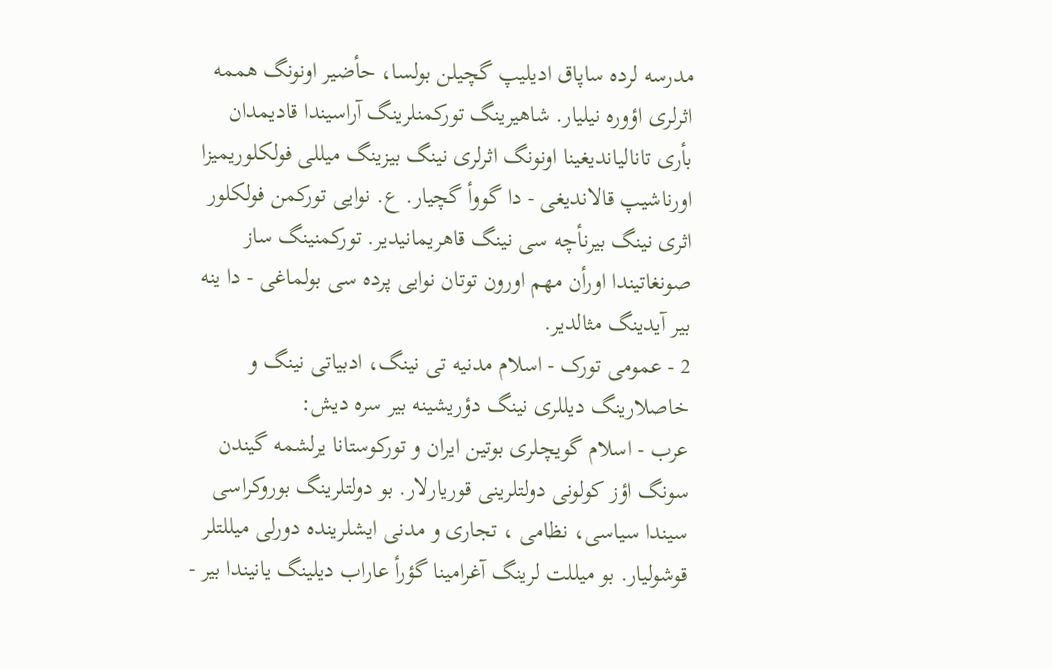مدرسه لرده ساپاق ادیلیپ گچیلن بولسا، حأضیر اونونگ هممه اثرلری اؤوره نیلیار. شاهیرینگ تورکمنلرینگ آراسیندا قادیمدان بأری تانالیاندیغینا اونونگ اثرلری نینگ بیزینگ میللی فولکلوریمیزا اورناشیپ قالاندیغی - دا گووأ گچیار. ع. نوایی تورکمن فولکلور اثری نینگ بیرنأچه سی نینگ قاهریمانیدیر. تورکمنینگ ساز صونغاتیندا اورأن مهم اورون توتان نوایی پرده سی بولماغی - دا ینه بیر آیدینگ مثالدیر.
2 - عمومی تورک - اسلام مدنیه تی نینگ، ادبیاتی نینگ و خاصلارینگ دیللری نینگ دؤریشینه بیر سره دیش:
عرب - اسلام گویچلری بوتین ایران و تورکوستانا یرلشمه گیندن سونگ اؤز کولونی دولتلرینی قوریارلار. بو دولتلرینگ بوروکراسی سیندا سیاسی، نظامی ، تجاری و مدنی ایشلرینده دورلی میللتلر قوشولیار. بو میللت لرینگ آغرامینا گؤرأ عاراب دیلینگ یانیندا بیر -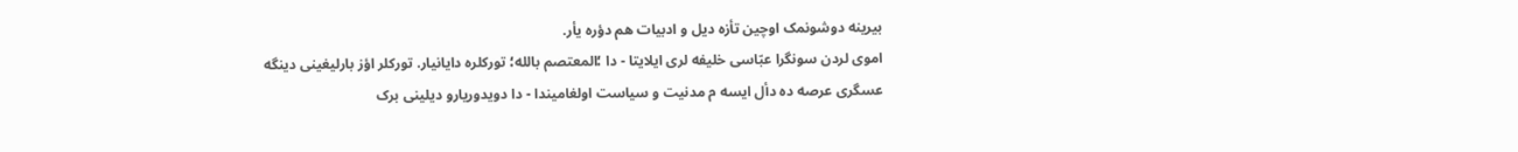بیرینه دوشونمک اوچین تأزه دیل و ادبیات هم دؤره یأر.
اموی لردن سونگرا عبّاسی خلیفه لری ایلایتا - دا ؛المعتصم بالله؛ تورکلره دایانیار. تورکلر اؤز بارلیغینی دینگه عسگری عرصه ده دأل ایسه م مدنیت و سیاست اولغامیندا - دا دویدوریارو دیلینی برک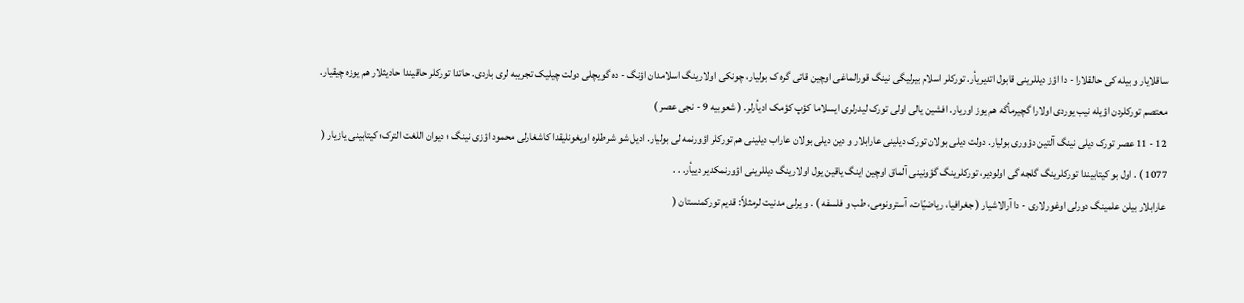ساقلایار و بیله کی حالقلارا - دا اؤز دیللرینی قابول اتدیریأر. تورکلر اسلام بیرلیگی نینگ قورالماغی اوچین قاتی گره ک بولیار، چونکی اولارینگ اسلامدان اؤنگ - ده گویچلی دولت چیلیک تجریبه لری باردی. حاتدا تورکلر حاقیندا حادیثلار هم یوزه چیقیار. معتصم تورکلردن اؤیله نیب یوردی اولارا گچیرمأگه هم یوز اوریار. افشین یالی اولی تورک لیدرلری ایسلاما کؤپ کؤمک ادیأرلر. ( شعوبیه 9 - نجی عصر )
12 - 11 عصر تورک دیلی نینگ آلتین دؤوری بولیار. دولت دیلی بولان تورک دیلینی عارابلار و دین دیلی بولان عاراب دیلینی هم تورکلر اؤورنمه لی بولیار. ادیل شو شرطلره اویغونلیقدا کاشغارلی محمود اؤزی نینگ ؛ دیوان اللغت الترک؛ کیتابینی یازیار ( 1077 ) . اول بو کیتابیندا تورکلرینگ گلجه گی اولودیر، تورکلرینگ گؤونینی آلماق اوچین اینگ یاقین یول اولارینگ دیللرینی اؤورنمکدیر دییأر. . .
عارابلار بیلن علمینگ دورلی اوغورلاری - دا آرالاشیار ( جغرافیا، ریاضیّات، آسترونومی، طب و فلسفه ) . و یرلی مدنیت لرمثلاً: قدیم تورکمنستان (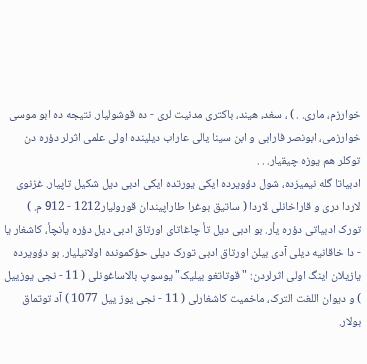خوارزم، ماری. . ) ، سغد، هیند، باکتری مدنیت لری - ده قوشولیار. نتیجه ده ابو موسی خوارزمی، ابونصر فارابی و ابن سینا یالی عاراب دیلینده اولی علمی اثرلر دؤره دن توکلر هم یوزه چیقیار. . .
ادبیاتا گله نیمیزده، شول دؤویرده ایکی یورتده ایکی ادبی دیل شکیل تاپیار. غزنوی لاردا دری و قاراخانلی لاردا ( ساتیق بوغرا طاراپیندان قورولیار1212 - 912 م. ) تورک ادبیاتی دؤره یأر. بو ادبی دیل تأ چاغاتای اورتاق ادبی دیل دؤره یأنچأ، کاشغار یا - دا خاقانیه دیلی آدی بیلن اورتاق ادبی تورک دیلی حؤکمونده اولانیلیار. بو دؤویرده یازیلان اینگ اولی اثرلردن: " قوتاتغو بیلیک" یوسوپ بالاساغونلی ( 11 - نجی یوزییل ) و دیوان اللغت الترک، ماخمیت کاشغارلی ( 11 - نجی یوز ییل 1077 ) آد توتماق بولار.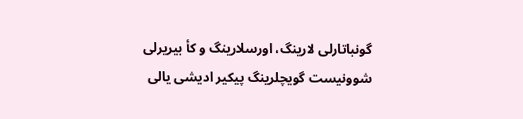گونباتارلی لارینگ، اورسلارینگ و کأ بیریرلی شوونیست گویچلرینگ پیکیر ادیشی یالی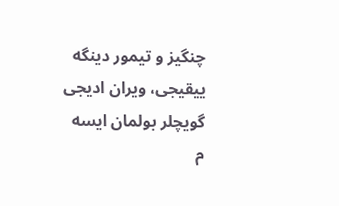چنگیز و تیمور دینگه ییقیجی، ویران ادیجی گویچلر بولمان ایسه م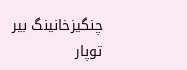چنگیزخانینگ بیر توپار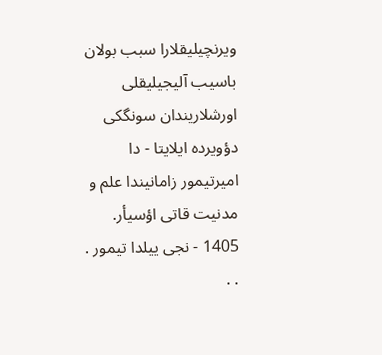ویرنچیلیقلارا سبب بولان باسیب آلیجیلیقلی اورشلاریندان سونگکی دؤویرده ایلایتا - دا امیرتیمور زامانیندا علم و مدنیت قاتی اؤسیأر. 1405 - نجی ییلدا تیمور . . .